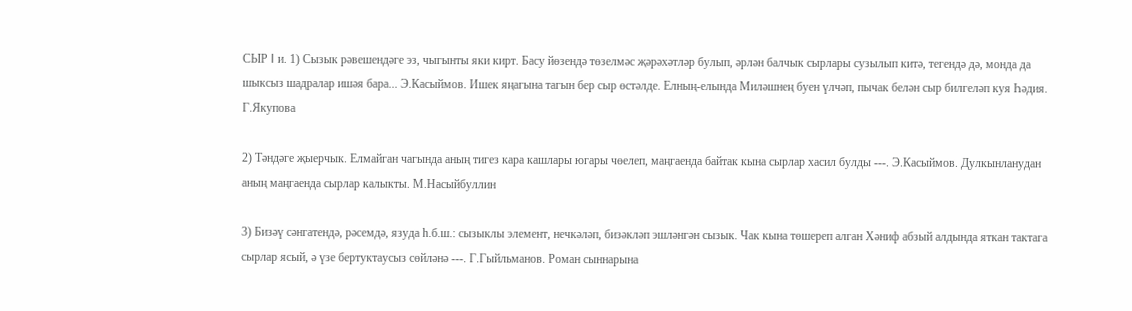СЫР I и. 1) Сызык рәвешендәге эз, чыгынты яки кирт. Басу йөзендә төзелмәс җәрәхәтләр булып, әрлән балчык сырлары сузылып китә, тегендә дә, монда да шыксыз шадралар ишәя бара... Э.Касыймов. Ишек яңагына тагын бер сыр өстәлде. Елның-елында Миләшнең буен үлчәп, пычак белән сыр билгеләп куя Һәдия. Г.Якупова

2) Тәндәге җыерчык. Елмайган чагында аның тигез кара кашлары югары чөелеп, маңгаенда байтак кына сырлар хасил булды ---. Э.Касыймов. Дулкынланудан аның маңгаенда сырлар калыкты. М.Насыйбуллин

3) Бизәү сәнгатендә, рәсемдә, язуда һ.б.ш.: сызыклы элемент, нечкәләп, бизәкләп эшләнгән сызык. Чак кына төшереп алган Хәниф абзый алдында яткан тактага сырлар ясый, ә үзе бертуктаусыз сөйләнә ---. Г.Гыйльманов. Роман сыннарына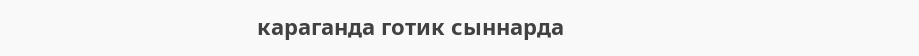караганда готик сыннарда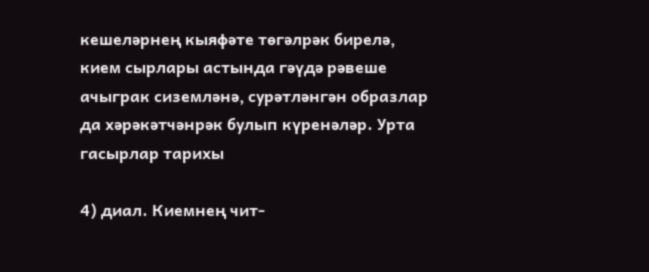кешеләрнең кыяфәте төгәлрәк бирелә, кием сырлары астында гәүдә рәвеше ачыграк сиземләнә, сурәтләнгән образлар да хәрәкәтчәнрәк булып күренәләр. Урта гасырлар тарихы

4) диал. Киемнең чит-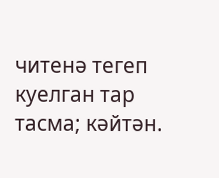читенә тегеп куелган тар тасма; кәйтән.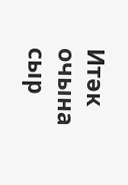Итәк очына сыр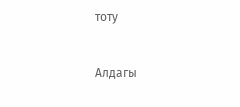тоту



Алдагы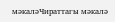мәкаләЧираттагы мәкалә